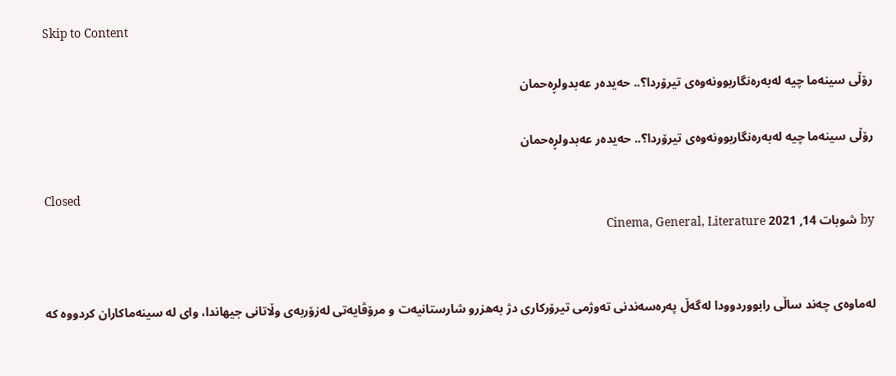Skip to Content

رۆڵی سینه‌ما چیه‌ له‌به‌ره‌نگاربوونه‌وه‌ی تیرۆردا؟.. حه‌یده‌ر عه‌بدولڕه‌حمان

رۆڵی سینه‌ما چیه‌ له‌به‌ره‌نگاربوونه‌وه‌ی تیرۆردا؟.. حه‌یده‌ر عه‌بدولڕه‌حمان

Closed
by شوبات 14, 2021 Cinema, General, Literature


له‌ماوه‌ی چه‌ند ساڵی رابووردوودا له‌گه‌ڵ په‌ره‌سه‌ندنی ته‌وژمی تیرۆركاری دژ به‌هزرو شارستانیه‌ت و مرۆڤایه‌تی له‌زۆربه‌ی وڵاتانی جیهاندا، وای له‌ سینه‌ماكاران كردووه‌ كه‌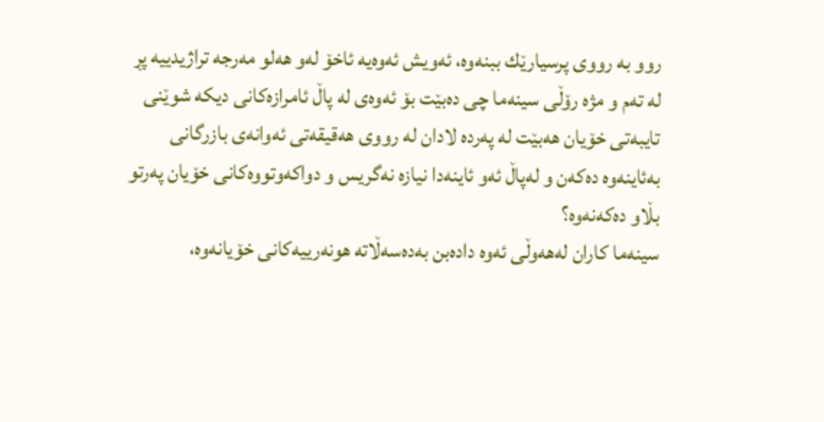روو به‌ رووی پرسیارێك ببنه‌وه‌، ئه‌ویش ئه‌وه‌یه‌ ئاخۆ له‌و هه‌لو مه‌رجه‌ تراژیدییه‌ پڕ له‌ ته‌م و مژه‌ رۆڵی سینه‌ما چی ده‌بێت بۆ ئه‌وه‌ی له‌ پاڵ ئامرازه‌كانی دیكه‌ شوێنی تایبه‌تی خۆیان هه‌بێت له‌ په‌رده‌ لادان له‌ رووی هه‌قیقه‌تی ئه‌وانه‌ی بازرگانی به‌ئاینه‌وه‌ ده‌كه‌ن و له‌پاڵ ئه‌و ئاینه‌دا نیازه‌ نه‌گریس و دواكه‌وتووه‌كانی خۆیان په‌رتو بڵاو ده‌كه‌نه‌وه‌؟
سینه‌ما كاران له‌هه‌وڵی ئه‌وه‌ داده‌بن به‌ده‌سه‌ڵاته‌ هونه‌رییه‌كانی خۆیانه‌وه‌،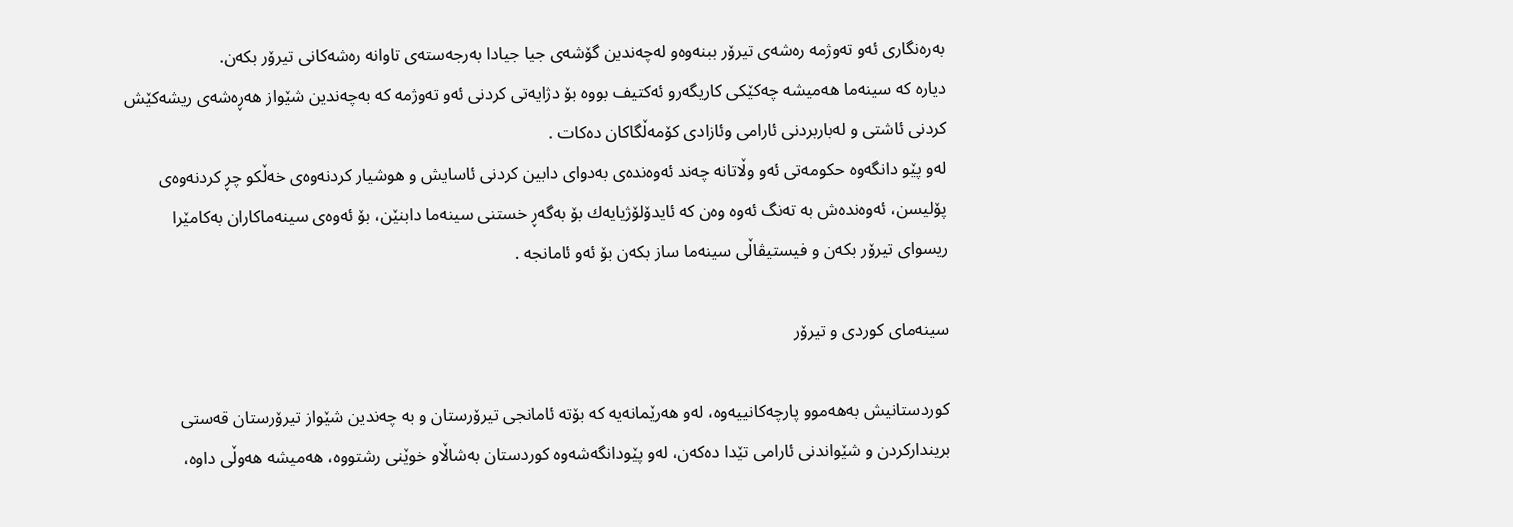به‌ره‌نگاری ئه‌و ته‌وژمه‌ ره‌شه‌ی تیرۆر ببنه‌وه‌و له‌چه‌ندین گۆشه‌ی جیا جیادا به‌رجه‌سته‌ی تاوانه‌ ره‌شه‌كانی تیرۆر بكه‌ن.
دیاره‌ كه‌ سینه‌ما هه‌میشه‌ چه‌كێكی كاریگه‌رو ئه‌كتیف بووه‌ بۆ دژایه‌تی كردنی ئه‌و ته‌وژمه‌ كه‌ به‌چه‌ندین شێواز هه‌ڕه‌شه‌ی ریشه‌كێش كردنی ئاشتی و له‌باربردنی ئارامی وئازادی كۆمه‌ڵگاكان ده‌كات .
له‌و پێو دانگه‌وه‌ حكومه‌تی ئه‌و وڵاتانه‌ چه‌ند ئه‌وه‌نده‌ی به‌دوای دابین كردنی ئاسایش و هوشیار كردنه‌وه‌ی خه‌ڵكو چڕ كردنه‌وه‌ی پۆلیسن، ئه‌وه‌نده‌ش به‌ ته‌نگ ئه‌وه‌ وه‌ن كه‌ ئایدۆلۆژیایه‌ك بۆ به‌گه‌ڕ خستنی سینه‌ما دابنێن، بۆ ئه‌وه‌ی سینه‌ماكاران به‌كامێرا ریسوای تیرۆر بكه‌ن و فیستیڤاڵی سینه‌ما ساز بكه‌ن بۆ ئه‌و ئامانجه‌ .

سینه‌مای كوردی و تیرۆر

كوردستانیش به‌هه‌موو پارچه‌كانییه‌وه‌، له‌و هه‌رێمانه‌یه‌ كه‌ بۆته‌ ئامانجی تیرۆرستان و به‌ چه‌ندین شێواز تیرۆرستان قه‌ستی برینداركردن و شێواندنی ئارامی تێدا ده‌كه‌ن، له‌و پێودانگه‌شه‌وه‌ كوردستان به‌شاڵاو خوێنی رشتووه‌، هه‌میشه‌ هه‌وڵی داوه‌،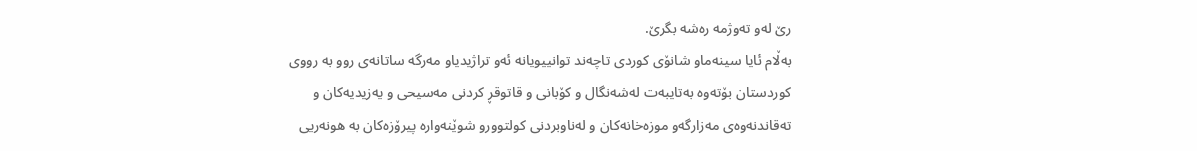رێ‌ له‌و ته‌وژمه‌ ره‌شه‌ بگرێ‌.
به‌ڵام ئایا سینه‌ماو شانۆی كوردی تاچه‌ند توانییویانه‌ ئه‌و تراژیدیاو مه‌رگه‌ ساتانه‌ی روو به‌ رووی كوردستان بۆته‌وه‌ به‌تایبه‌ت له‌شه‌نگال و كۆبانی و قاتوقڕ كردنی مه‌سیحی و یه‌زیدیه‌كان و ته‌قاندنه‌وه‌ی مه‌زارگه‌و موزه‌خانه‌كان و له‌ناوبردنی كولتوورو شوێنه‌واره‌ پیرۆزه‌كان به‌ هونه‌ریی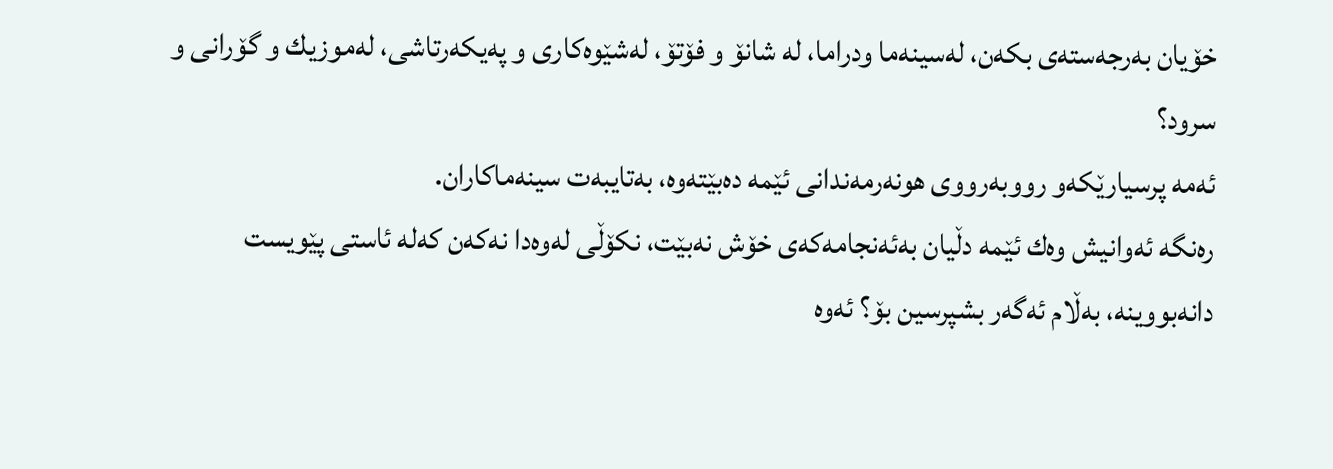خۆیان به‌رجه‌سته‌ی بكه‌ن، له‌سینه‌ما ودراما، له‌ شانۆ و فۆتۆ، له‌شێوه‌كاری و په‌یكه‌رتاشی، له‌موزیك و گۆرانی و سرود؟
ئه‌مه‌ پرسیارێكه‌و رووبه‌رووی هونه‌رمه‌ندانی ئێمه‌ ده‌بێته‌وه‌، به‌تایبه‌ت سینه‌ماكاران.
ره‌نگه‌ ئه‌وانیش وه‌ك ئێمه‌ دڵیان به‌ئه‌نجامه‌كه‌ی خۆش نه‌بێت، نكۆڵی له‌وه‌دا نه‌كه‌ن كه‌له‌ ئاستی پێویست دانه‌بووینه‌، به‌ڵام ئه‌گه‌ر بشپرسین بۆ؟ ئه‌وه‌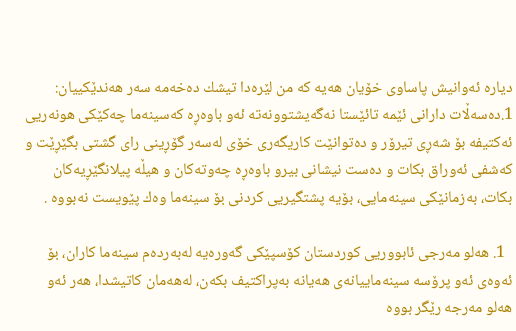دیاره‌ ئه‌وانیش پاساوی خۆیان هه‌یه‌ كه‌ من لێره‌دا تیشك ده‌خه‌مه‌ سه‌ر هه‌ندێكییان:
1.ده‌سه‌ڵات دارانی ئێمه‌ تائێستا نه‌گه‌یشتوونه‌ته‌ ئه‌و باوه‌ڕه‌ كه‌سینه‌ما چه‌كێكی هونه‌ریی ئه‌كتیفه‌ بۆ شه‌ڕی تیرۆر و ده‌توانێت كاریگه‌ری خۆی له‌سه‌ر گۆڕینی رای گشتی بگێڕێت و كه‌شفی ئه‌وراق بكات و ده‌ست نیشانی بیرو باوه‌ڕه‌ چه‌وته‌كان و هیڵه‌ پیلانگێڕیه‌كان بكات، به‌زمانێكی سینه‌مایی، بۆیه‌ پشتگیریی كردنی بۆ سینه‌ما وه‌ك پێویست نه‌بووه‌ .

  1. هه‌لو مه‌رجی ئابووریی كوردستان كۆسپێكی گه‌وره‌یه‌ له‌به‌رده‌م سینه‌ما كاران، بۆ ئه‌وه‌ی ئه‌و پرۆسه‌ سینه‌ماییانه‌ی هه‌یانه‌ به‌پراكتیف بكه‌ن، له‌هه‌مان كاتیشدا، هه‌ر ئه‌و هه‌لو مه‌رجه‌ رێگر بووه‌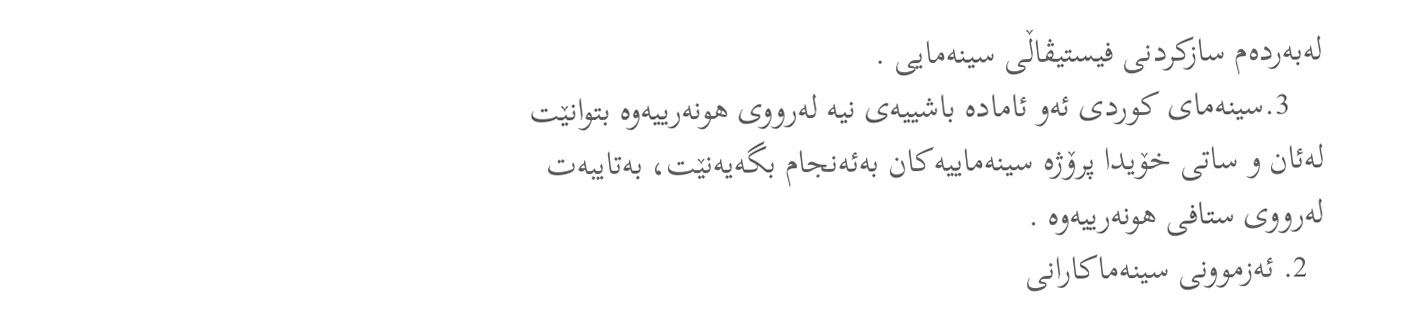له‌به‌رده‌م سازكردنی فیستیڤاڵی سینه‌مایی .
    3.سینه‌مای كوردی ئه‌و ئاماده‌ باشییه‌ی نیه‌ له‌رووی هونه‌رییه‌وه‌ بتوانێت له‌ئان و ساتی خۆیدا پرۆژه‌ سینه‌ماییه‌كان به‌ئه‌نجام بگه‌یه‌نێت، به‌تایبه‌ت له‌رووی ستافی هونه‌رییه‌وه‌ .
  2. ئه‌زموونی سینه‌ماكارانی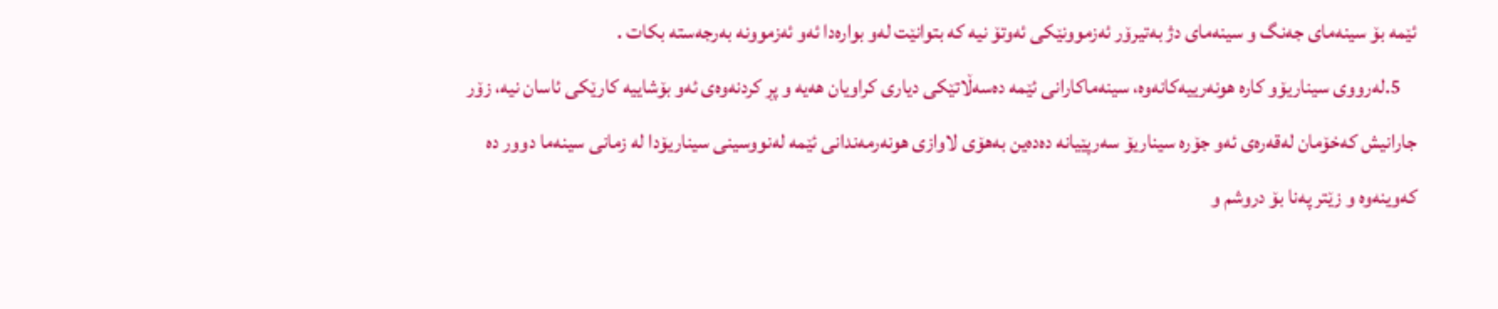ئێمه‌ بۆ سینه‌مای جه‌نگ و سینه‌مای دژ به‌تیرۆر ئه‌زموونێكی ئه‌وتۆ نیه‌ كه‌ بتوانێت له‌و بواره‌دا ئه‌و ئه‌زموونه‌ به‌رجه‌سته‌ بكات .
    5.له‌رووی سیناریۆو كاره‌ هونه‌رییه‌كانه‌وه‌، سینه‌ماكارانی ئێمه‌ ده‌سه‌ڵاتێكی دیاری كراویان هه‌یه‌ و پڕ كردنه‌وه‌ی ئه‌و بۆشاییه‌ كارێكی ئاسان نیه‌، زۆر جارانیش كه‌خۆمان له‌قه‌ره‌ی ئه‌و جۆره‌ سیناریۆ سه‌رپێیانه‌ ده‌ده‌ین به‌هۆی لاوازی هونه‌رمه‌ندانی ئێمه‌ له‌نووسینی سیناریۆدا له‌ زمانی سینه‌ما دوور ده‌ كه‌وینه‌وه‌ و زێتر په‌نا بۆ دروشم و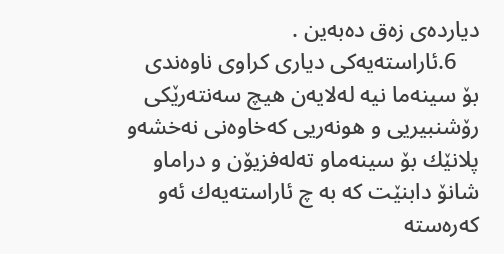دیارده‌ی زه‌ق ده‌به‌ین .
    6.ئاراسته‌یه‌كی دیاری كراوی ناوه‌ندی بۆ سینه‌ما نیه‌ له‌لایه‌ن هیچ سه‌نته‌رێكی رۆشنبیریی و هونه‌ریی كه‌خاوه‌نی نه‌خشه‌و پلانێك بۆ سینه‌ماو ته‌له‌فزیۆن و دراماو شانۆ دابنێت كه‌ به‌ چ ئاراسته‌یه‌ك ئه‌و كه‌ره‌سته‌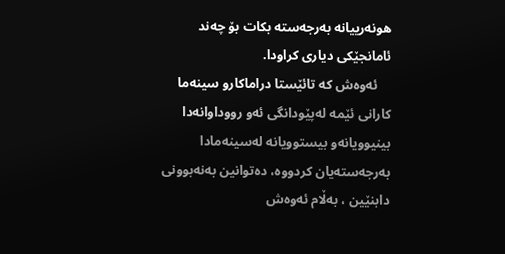هونه‌رییانه‌ به‌رجه‌سته‌ بكات بۆ چه‌ند ئامانجێكی دیاری كراودا.
    ئه‌وه‌ش كه‌ تائێستا دراماكارو سینه‌ما كارانی ئێمه‌ له‌پێودانگی ئه‌و رووداوانه‌دا بینیوویانه‌و بیستوویانه‌ له‌سینه‌مادا به‌رجه‌سته‌یان كردووه‌، ده‌توانین به‌نه‌بوونی دابنێین ، به‌ڵام ئه‌وه‌ش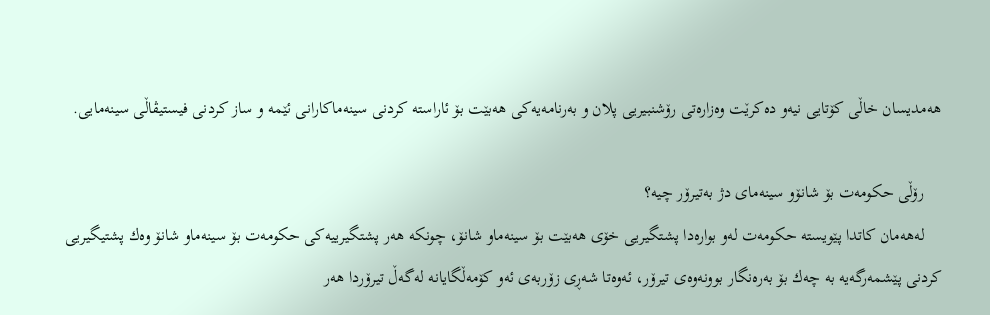هه‌مدیسان خاڵی كۆتایی نیه‌و ده‌كرێت وه‌زاره‌تی رۆشنبیریی پلان و به‌رنامه‌یه‌كی هه‌بێت بۆ ئاراسته‌ كردنی سینه‌ماكارانی ئێمه‌ و ساز كردنی فیستیڤاڵی سینه‌مایی.

    رۆڵی حكومه‌ت بۆ شانۆو سینه‌مای دژ به‌تیرۆر چیه‌؟
    له‌هه‌مان كاتدا پێویسته‌ حكومه‌ت له‌و بواره‌دا پشتگیریی خۆی هه‌بێت بۆ سینه‌ماو شانۆ، چونكه‌ هه‌ر پشتگیرییه‌كی حكومه‌ت بۆ سینه‌ماو شانۆ وه‌ك پشتیگیریی كردنی پێشمه‌رگه‌یه‌ به‌ چه‌ك بۆ به‌ره‌نگار بوونه‌وه‌ی تیرۆر، ئه‌وه‌تا شه‌ڕی زۆربه‌ی ئه‌و كۆمه‌ڵگایانه‌ له‌گه‌ڵ تیرۆردا هه‌ر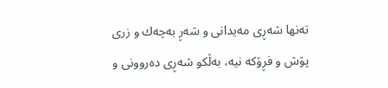ته‌نها شه‌ڕی مه‌یدانی و شه‌ڕ به‌چه‌ك و زری پۆش و فڕۆكه‌ نیه‌، به‌ڵكو شه‌ڕی ده‌روونی و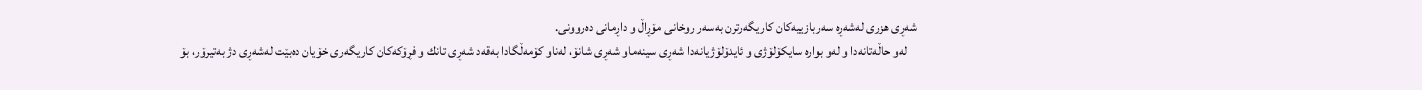شه‌ڕی هزری له‌شه‌ڕه‌ سه‌ربازییه‌كان كاریگه‌رترن به‌سه‌ر روخانی مۆڕاڵ و داڕمانی ده‌روونی.
    له‌و حاڵه‌تانه‌دا و له‌و بواره‌ سایكۆلۆژی و ئایدۆلۆژیانه‌دا شه‌ڕی سینه‌ماو شه‌ڕی شانۆ، له‌ناو كۆمه‌ڵگادا به‌قه‌د شه‌ڕی تانك و فڕۆكه‌كان كاریگه‌ری خۆیان ده‌بێت له‌شه‌ڕی دژ به‌تیرۆر، بۆ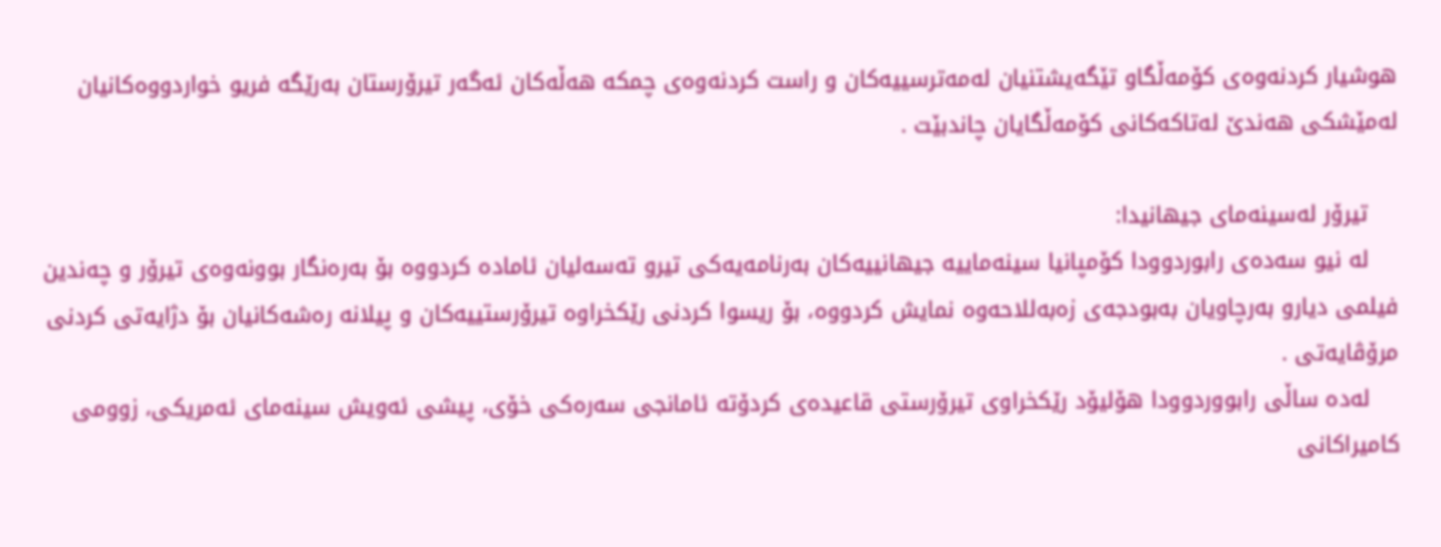هوشیار كردنه‌وه‌ی كۆمه‌ڵگاو تێگه‌یشتنیان له‌مه‌ترسییه‌كان و راست كردنه‌وه‌ی چمكه‌ هه‌ڵه‌كان ئه‌گه‌ر تیرۆرستان به‌رێگه‌ فریو خواردووه‌كانیان له‌مێشكی هه‌ندێ‌ له‌تاكه‌كانی كۆمه‌ڵگایان چاندبێت .

    تیرۆر له‌سینه‌مای جیهانیدا:
    له‌ نیو سه‌ده‌ی رابوردوودا كۆمپانیا سینه‌ماییه‌ جیهانییه‌كان به‌رنامه‌یه‌كی تیرو ته‌سه‌لیان ئاماده‌ كردووه‌ بۆ به‌ره‌نگار بوونه‌وه‌ی تیرۆر و چه‌ندین فیلمی دیارو به‌رچاویان به‌بودجه‌ی زه‌به‌للاحه‌وه‌ نمایش كردووه‌، بۆ ریسوا كردنی رێكخراوه‌ تیرۆرستییه‌كان و پیلانه‌ ره‌شه‌كانیان بۆ دژایه‌تی كردنی مرۆڤایه‌تی .
    له‌ده‌ ساڵی رابووردوودا هۆلیۆد رێكخراوی تیرۆرستی قاعیده‌ی كردۆته‌ ئامانجی سه‌ره‌كی خۆی، پیشی ئه‌ویش سینه‌مای ئه‌مریكی، زوومی كامیراكانی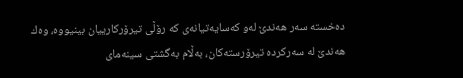ده‌خسته‌ سه‌ر هه‌ندێ‌ له‌و كه‌سایه‌تیانه‌ی كه‌ رۆڵی تیرۆركارییان بینیووه‌، وه‌ك هه‌ندێ‌ له‌ سه‌ركرده‌ تیرۆرسته‌كان، به‌ڵام به‌گشتی سینه‌مای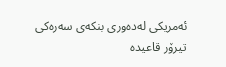ئه‌مریكی له‌ده‌وری بنكه‌ی سه‌ره‌كی تیرۆر قاعیده‌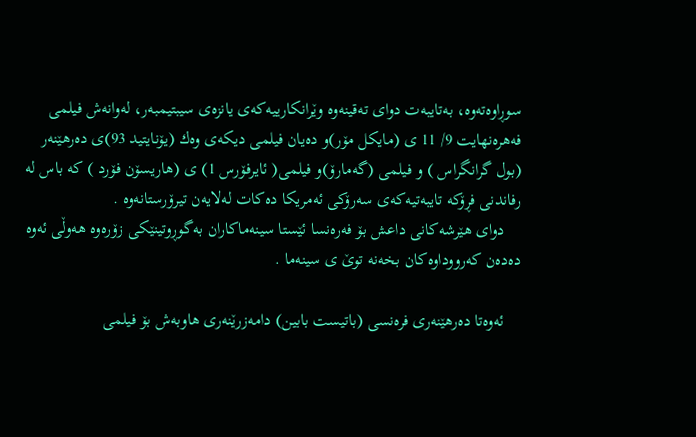سوڕاوه‌ته‌وه‌، به‌تایبه‌ت دوای ته‌قینه‌وه‌ وێرانكارییه‌كه‌ی یانزه‌ی سیبتیمبه‌ر، له‌وانه‌ش فیلمی فه‌هره‌نهایت 9/ 11 ی (مایكل مۆر)و ده‌یان فیلمی دیكه‌ی وه‌ك (یۆنایتید 93)ی ده‌رهێنه‌ر (بول گرانگراس ) و فیلمی (گه‌مارۆ)و فیلمی( ئایرفۆرس 1) ی (هاریسۆن فۆرد ) كه‌ باس له‌ رفاندنی فڕۆكه‌ تایبه‌تیه‌كه‌ی سه‌رۆكی ئه‌مریكا ده‌كات له‌لایه‌ن تیرۆرستانه‌وه‌ .
    دوای هێرشه‌كانی داعش بۆ فه‌ره‌نسا ئێستا سینه‌ماكاران به‌گوڕوتینێكی زۆره‌وه‌ هه‌وڵی ئه‌وه‌ ده‌ده‌ن كه‌رووداوه‌كان بخه‌نه‌ توێ‌ ی سینه‌ما .

    ئه‌وه‌تا ده‌رهێنه‌ری فره‌نسی (باتیست بابین) دامه‌زرێنه‌ری هاوبه‌ش بۆ فیلمی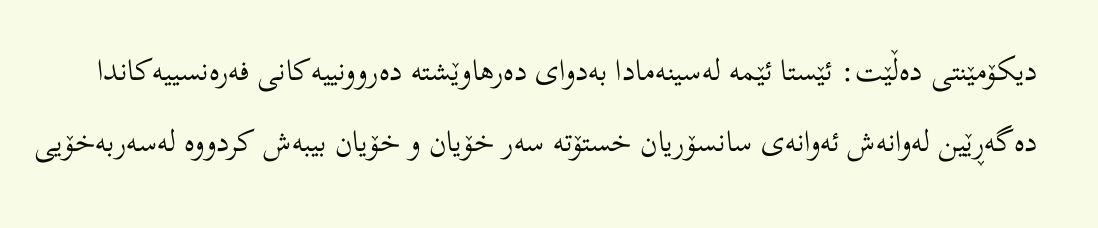دیكۆمێنتی ده‌ڵێت: ئێستا ئێمه‌ له‌سینه‌مادا به‌دوای ده‌رهاوێشته‌ ده‌روونییه‌كانی فه‌ره‌نسییه‌كاندا ده‌گه‌ڕێین له‌وانه‌ش ئه‌وانه‌ی سانسۆریان خستۆته‌ سه‌ر خۆیان و خۆیان بیبه‌ش كردووه‌ له‌سه‌ربه‌خۆیی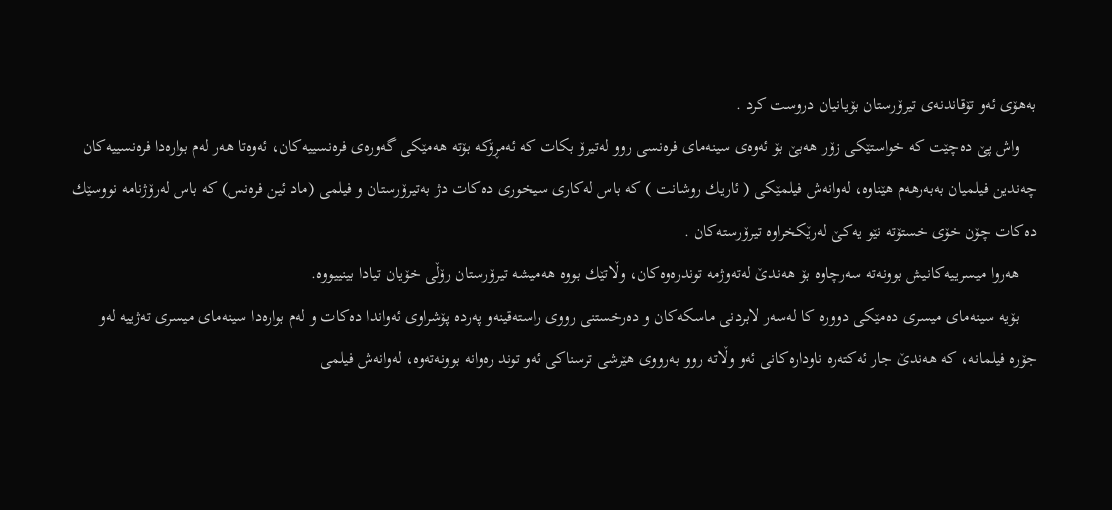به‌هۆی ئه‌و تۆقاندنه‌ی تیرۆرستان بۆیانیان دروست كرد .
    واش پێ‌ ده‌چێت كه‌ خواستێكی زۆر هه‌بێ‌ بۆ ئه‌وه‌ی سینه‌مای فره‌نسی روو له‌تیرۆ بكات كه‌ ئه‌مڕۆكه‌ بۆته‌ هه‌مێكی گه‌وره‌ی فره‌نسییه‌كان، ئه‌وه‌تا هه‌ر له‌م بواره‌دا فره‌نسییه‌كان چه‌ندین فیلمیان به‌به‌رهه‌م هێناوه‌، له‌وانه‌ش فیلمێكی ( ئاریك روشانت ) كه‌ باس له‌كاری سیخوری ده‌كات دژ به‌تیرۆرستان و فیلمی (ماد ئین فره‌نس) كه‌ باس له‌رۆژنامه‌ نووسێك ده‌كات چۆن خۆی خستۆته‌ نێو یه‌كێ‌ له‌رێكخراوه‌ تیرۆرسته‌كان .
    هه‌روا میسرییه‌كانیش بوونه‌ته‌ سه‌رچاوه‌ بۆ هه‌ندێ‌ له‌ته‌وژمه‌ توندره‌وه‌كان، وڵاتێك بووه‌ هه‌میشه‌ تیرۆرستان رۆڵی خۆیان تیادا بینییووه‌.
    بۆیه‌ سینه‌مای میسری ده‌مێكی دووره‌ كا له‌سه‌ر لابردنی ماسكه‌كان و ده‌رخستنی رووی راسته‌قینه‌و په‌رده‌ پۆشراوی ئه‌واندا ده‌كات و له‌م بواره‌دا سینه‌مای میسری ته‌ژییه‌ له‌و جۆره‌ فیلمانه‌، كه‌ هه‌ندێ‌ جار ئه‌كته‌ره‌ ناوداره‌كانی ئه‌و وڵاته‌ روو به‌رووی هێرشی ترسناكی ئه‌و توند ره‌وانه‌ بوونه‌ته‌وه‌، له‌وانه‌ش فیلمی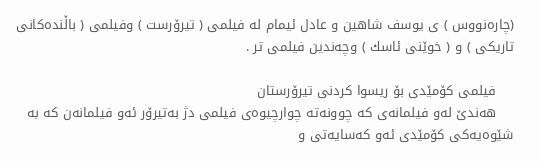(چاره‌نووس ) ی یوسف شاهین و عادل ئیمام له‌ فیلمی ( تیرۆرست ) وفیلمی ( باڵنده‌كانی تاریكی ) و ( خوێنی ئاسك ) وچه‌ندین فیلمی تر .

    فیلمی كۆمێدی بۆ ریسوا كردنی تیرۆرستان
    هه‌ندێ‌ له‌و فیلمانه‌ی كه‌ چوونه‌ته‌ چوارچیوه‌ی فیلمی دژ به‌تیرۆر ئه‌و فیلمانه‌ن كه‌ به‌ شێوه‌یه‌كی كۆمێدی ئه‌و كه‌سایه‌تی و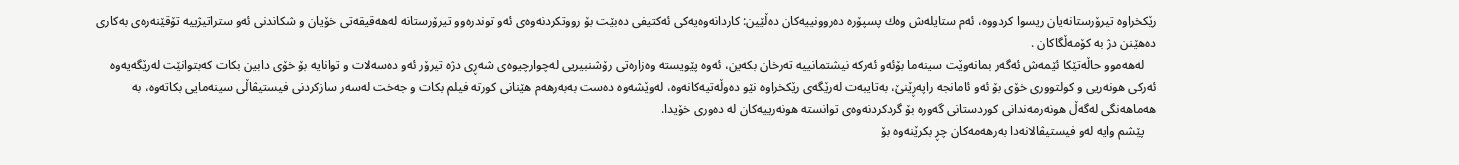رێكخراوه‌ تیرۆرستانه‌یان ریسوا كردووه‌، ئه‌م ستایله‌ش وه‌ك پسپۆره‌ ده‌روونییه‌كان ده‌ڵێین: كاردانه‌وه‌یه‌كی ئه‌كتیفی ده‌بێت بۆ رووتكردنه‌وه‌ی ئه‌و توندره‌وو تیرۆرستانه‌ له‌هه‌قیقه‌تی خۆیان و شكاندنی ئه‌و ستراتیژییه‌ تۆقێنه‌ره‌ی به‌كاری ده‌هێنن دژ به‌ كۆمه‌ڵگاكان .
    له‌هه‌موو حاڵه‌تێكا ئێمه‌ش ئه‌گه‌ر بمانه‌وێت سینه‌ما بۆئه‌و ئه‌ركه‌ نیشتمانییه‌ ته‌رخان بكه‌ین، ئه‌وه‌ پێویسته‌ وه‌زاره‌تی رۆشنبیریی له‌چوارچیوه‌ی شه‌ڕی دژه‌ تیرۆر ئه‌و ده‌سه‌لات و توانایه‌ بۆ خۆی دابین بكات كه‌بتوانێت له‌رێگه‌یه‌وه‌ ئه‌ركی هونه‌ریی و كولتووری خۆی بۆ ئه‌و ئامانجه‌ راپه‌ڕێنێ‌، به‌تایبه‌ت له‌رێگه‌ی رێكخراوه‌ نێو ده‌وڵه‌تیه‌كانه‌وه‌، له‌وێشه‌وه‌ ده‌ست به‌به‌رهه‌م هێنانی كورته‌ فیلم بكات و جه‌خت له‌سه‌ر سازكردنی فیستیڤاڵی سینه‌مایی بكاته‌وه‌، به‌ هه‌ماهه‌نگی له‌گه‌ڵ هونه‌رمه‌ندانی كوردستانی گه‌وره‌ بۆ گردكردنه‌وه‌ی توانسته‌ هونه‌رییه‌كان له‌ ده‌وری خۆیدا.
    پێشم وایه‌ له‌و فیستیڤالانه‌دا به‌رهه‌مه‌كان چڕ بكرێنه‌وه‌ بۆ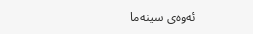ئه‌وه‌ی سینه‌ما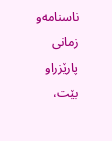ناسنامه‌و زمانی پارێزراو بێت،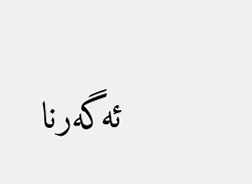ئه‌گه‌رنا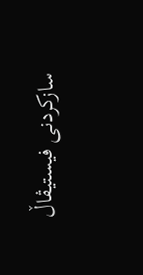سازكردنی فیستیڤاڵ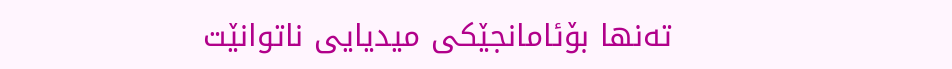ته‌نها بۆئامانجێكی میدیایی ناتوانێت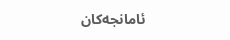ئامانجه‌كان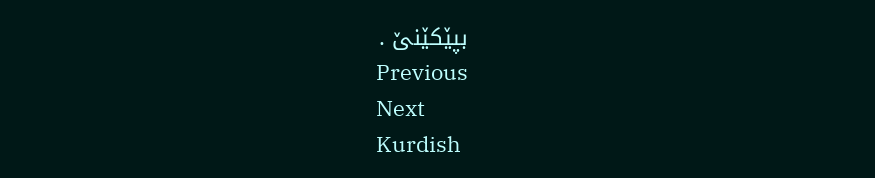بپێكێنێ‌ .
Previous
Next
Kurdish